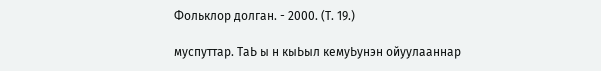Фольклор долган. - 2000. (Т. 19.)

муспуттар. ТаЬ ы н кыЬыл кемуЬунэн ойуулааннар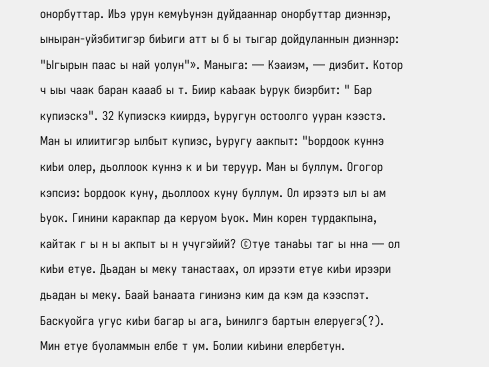онорбуттар. ИЬэ урун кемуЬунэн дуйдааннар онорбуттар диэннэр, ыныран-уйэбитигэр биЬиги атт ы б ы тыгар дойдуланнын диэннэр: "Ыгырын паас ы най уолун"». Маныга: — Кэаиэм, — диэбит. Котор ч ыы чаак баран каааб ы т. Биир каЬаак Ьурук биэрбит: " Бар купиэскэ". 32 Купиэскэ киирдэ, Ьуругун остоолго ууран кээстэ. Ман ы илиитигэр ылбыт купиэс, Ьуругу аакпыт: "Ьордоок куннэ киЬи олер, дьоллоок куннэ к и Ьи теруур. Ман ы буллум. Огогор кэпсиэ: Ьордоок куну, дьоллоох куну буллум. Ол ирээтэ ыл ы ам Ьуок. Гинини каракпар да керуом Ьуок. Мин корен турдакпына, кайтак г ы н ы акпыт ы н учугэйий? ©туе танаЬы таг ы нна — ол киЬи етуе. Дьадан ы меку танастаах, ол ирээти етуе киЬи ирээри дьадан ы меку. Баай Ьанаата гиниэнэ ким да кэм да кээспэт. Баскуойга угус киЬи багар ы ага, Ьинилгэ бартын елеруегэ(?). Мин етуе буоламмын елбе т ум. Болии киЬини елербетун.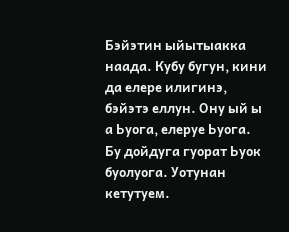Бэйэтин ыйытыакка наада. Кубу бугун, кини да елере илигинэ, бэйэтэ еллун. Ону ый ы а Ьуога, елеруе Ьуога. Бу дойдуга гуорат Ьуок буолуога. Уотунан кетутуем.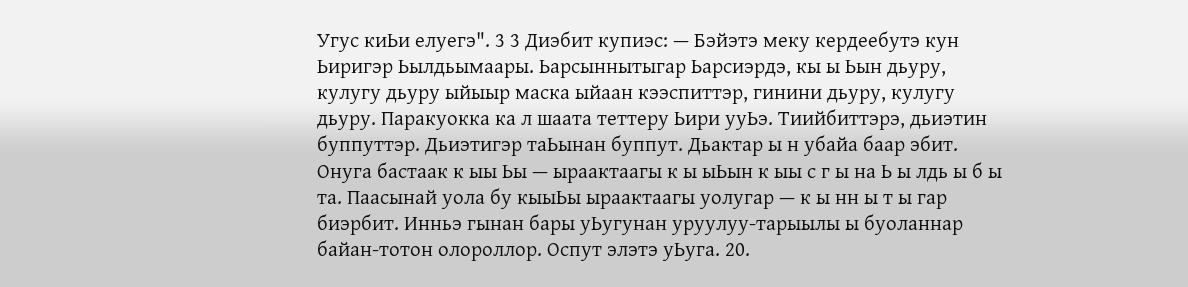Угус киЬи елуегэ". 3 3 Диэбит купиэс: — Бэйэтэ меку кердеебутэ кун Ьиригэр Ьылдьымаары. Ьарсыннытыгар Ьарсиэрдэ, кы ы Ьын дьуру, кулугу дьуру ыйыыр маска ыйаан кээспиттэр, гинини дьуру, кулугу дьуру. Паракуокка ка л шаата теттеру Ьири ууЬэ. Тиийбиттэрэ, дьиэтин буппуттэр. Дьиэтигэр таЬынан буппут. Дьактар ы н убайа баар эбит. Онуга бастаак к ыы Ьы — ыраактаагы к ы ыЬын к ыы с г ы на Ь ы лдь ы б ы та. Паасынай уола бу кыыЬы ыраактаагы уолугар — к ы нн ы т ы гар биэрбит. Инньэ гынан бары уЬугунан уруулуу-тарыылы ы буоланнар байан-тотон олороллор. Оспут элэтэ уЬуга. 20.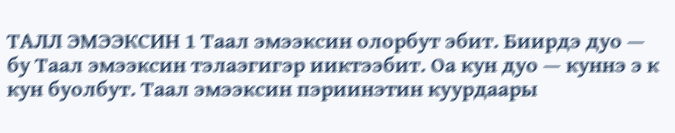ТАЛЛ ЭМЭЭКСИН 1 Таал эмээксин олорбут эбит. Биирдэ дуо — бу Таал эмээксин тэлаэгигэр ииктээбит. Оа кун дуо — куннэ э к кун буолбут. Таал эмээксин пэриинэтин куурдаары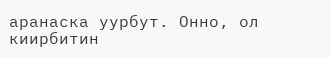аранаска уурбут. Онно, ол киирбитин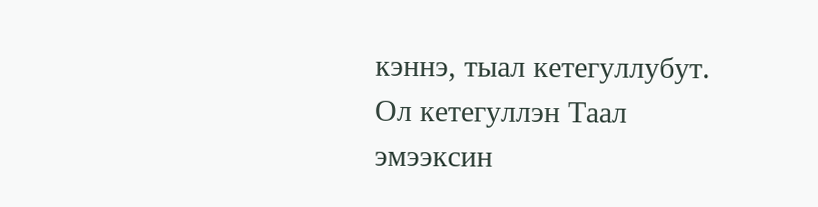кэннэ, тыал кетегуллубут. Ол кетегуллэн Таал эмээксин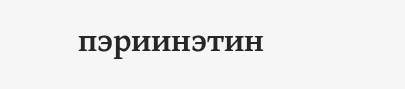пэриинэтин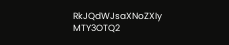RkJQdWJsaXNoZXIy MTY3OTQ2